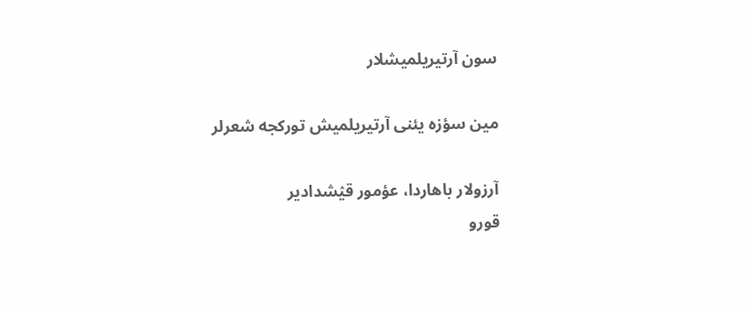سون آرتیریلمیشلار

مین سؤزه یئنی آرتیریلمیش تورکجه شعرلر

آرزولار باهاردا، عؤمور قؽشدادیر
قورو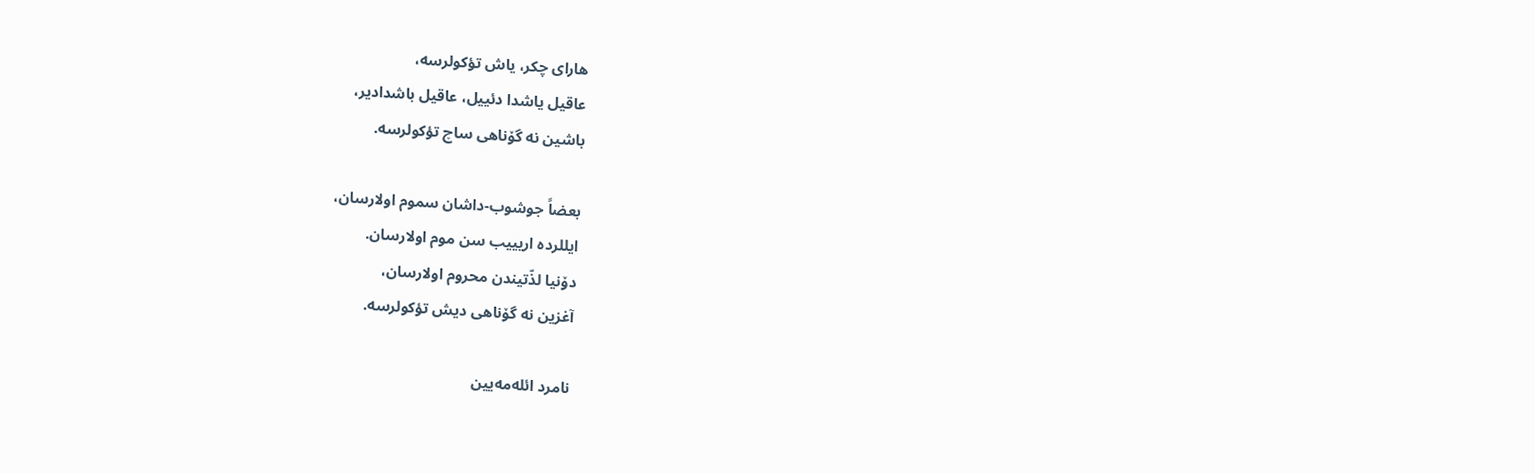هارای چکر، یاش تؤکولرسه،
عاقیل یاشدا دئییل، عاقیل باشدادیر،
باشین نه گۆناهی ساچ تؤکولرسه.

بعضاً جوشوب-داشان سموم اولارسان،
ایللرده اریییب سن موم اولارسان.
دۆنیا لذّتیندن محروم اولارسان،
آغزین نه گۆناهی دیش تؤکولرسه.

نامرد ائله‌مه‌یین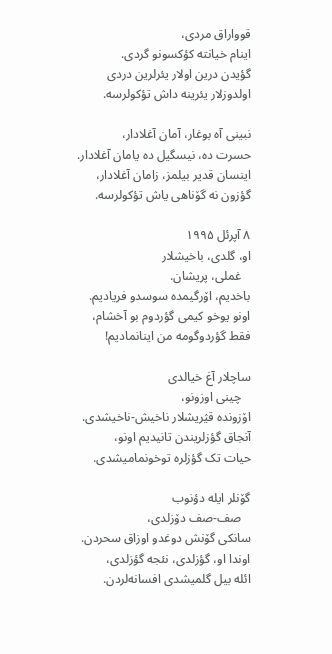قوواراق مردی،
اینام خیانته کؤکسونو گردی.
گؤیدن درین اولار یئرلرین دردی
اولدوزلار یئرینه داش تؤکولرسه.

نبینی آه بوغار، آمان آغلادار،
حسرت ده، نیسگیل ده یامان آغلادار.
اینسان قدیر بیلمز، زامان آغلادار،
گؤزون نه گۆناهی یاش تؤکولرسه.

۸ آپرئل ۱۹۹۵
او، گلدی، باخیشلار
   غملی، پریشان.
باخدیم، اۆرگیمده سوسدو فریادیم.
اونو یوخو کیمی گؤردوم بو آخشام،
فقط گؤردوگومه من اینانمادیم!

ساچلار آغ خیالدی
   چینی اوزونو،
اۆزونده قؽریشلار ناخیش-ناخیشدی.
آنجاق گؤزلریندن تانیدیم اونو،
حیات تک گؤزلره توخونمامیشدی.

گۆنلر ایله دؤنوب
   صف-صف دۆزلدی،
سانکی گۆنش دوغدو اوزاق سحردن.
اوندا او، گؤزلدی، نئجه گؤزلدی،
ائله بیل گلمیشدی افسانه‌لردن.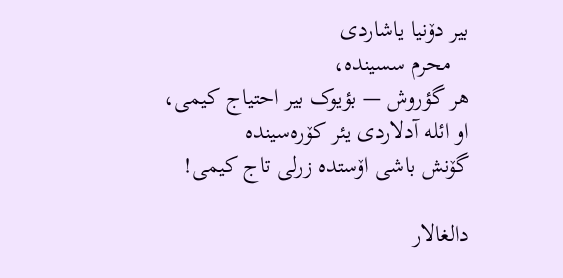بیر دۆنیا یاشاردی
   محرم سسینده،
هر گؤروش — بؤیوک بیر احتیاج کیمی،
او ائله آدلاردی یئر کۆره‌سینده
گۆنش باشی اۆستده زرلی تاج کیمی!

دالغالار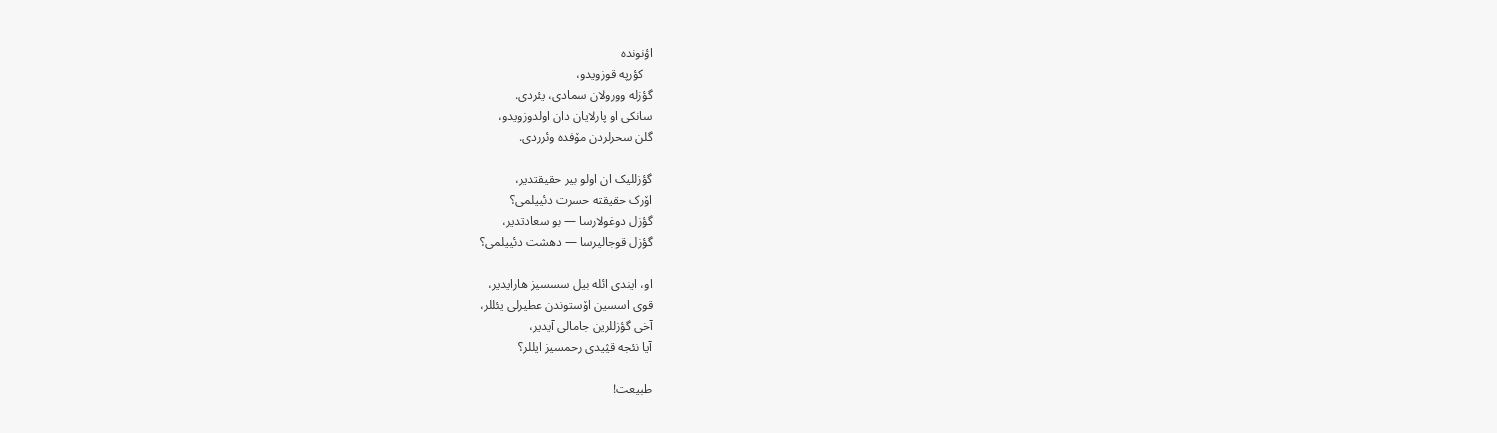اؤنونده
   کؤرپه قوزویدو،
گؤزله وورولان سمادی، یئردی.
سانکی او پارلایان دان اولدوزویدو،
گلن سحرلردن مۆفده وئرردی.

گؤزللیک ان اولو بیر حقیقتدیر،
اۆرک حقیقته حسرت دئییلمی؟
گؤزل دوغولارسا — بو سعادتدیر،
گؤزل قوجالیرسا — دهشت دئییلمی؟

او، ایندی ائله بیل سسسیز هارایدیر،
قوی اسسین اۆستوندن عطیرلی یئللر،
آخی گؤزللرین جامالی آیدیر،
آیا نئجه قؽیدی رحمسیز ایللر؟

طبیعت!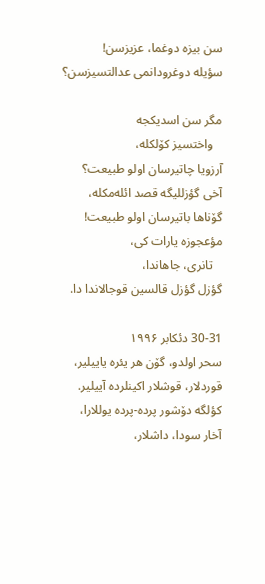سن بیزه دوغما، عزیزسن!
سؤیله دوغرودانمی عدالتسیزسن؟

مگر سن اسدیکجه
   واختسیز کۆلکله،
آرزویا چاتیرسان اولو طبیعت؟
آخی گؤزللیگه قصد ائله‌مکله،
گۆناها باتیرسان اولو طبیعت!
مؤعجوزه یارات کی،
   تانری، جاهاندا،
گؤزل گؤزل قالسین قوجالاندا دا.

30-31 دئکابر ۱۹۹۶
سحر اولدو، گۆن هر یئره یاییلیر،
قوردلار، قوشلار اکینلرده آییلیر.
کؤلگه دۆشور پرده-پرده یوللارا،
آخار سودا، داشلار،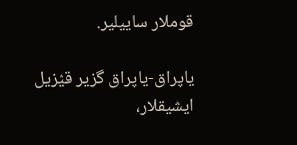قوملار ساییلیر.

یاپراق-یاپراق گزیر قؽزیل ایشیقلار،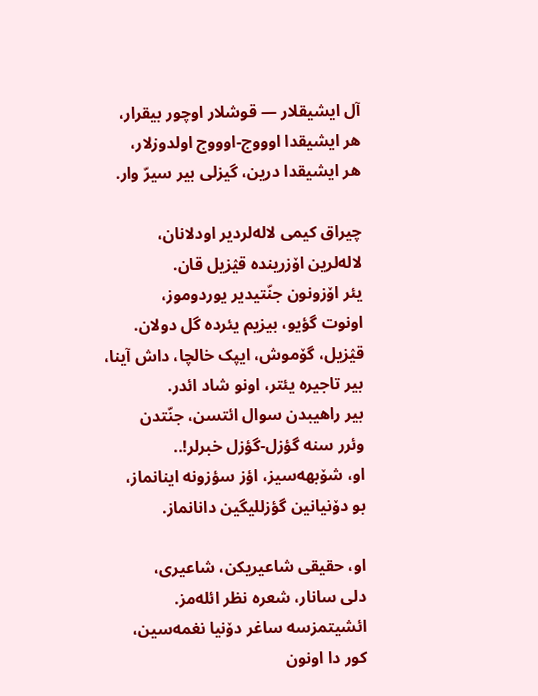آل ایشیقلار — قوشلار اوچور بیقرار،
هر ایشیقدا اوووج-اوووج اولدوزلار،
هر ایشیقدا درین، گیزلی بیر سیرّ وار.

چیراق کیمی لاله‌لردیر اودلانان،
لاله‌لرین اۆزرینده قؽزیل قان.
یئر اۆزونون جنّتیدیر یوردوموز،
اونوت گؤیو، بیزیم یئرده گل دولان.
قؽزیل، گۆموش، ایپک خالچا، داش آینا،
بیر تاجیره یئتر، اونو شاد ائدر.
بیر راهیبدن سوال ائتسن، جنّتدن
وئرر سنه گؤزل-گؤزل خبرلر!..
او، شۆبهه‌سیز، اؤز سؤزونه اینانماز،
بو دۆنیانین گؤزللیگین دانانماز.

او، حقیقی شاعیریکن، شاعیری،
دلی سانار، شعره نظر ائله‌مز.
ائشیتمزسه ساغر دۆنیا نغمه‌سین،
کور دا اونون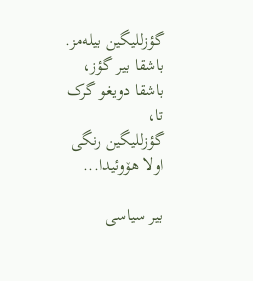گؤزللیگین بیله‌مز.
باشقا بیر گؤز، باشقا دویغو گرک تا،
گؤزللیگین رنگی اولا هۆوئیدا...

بیر سیاسی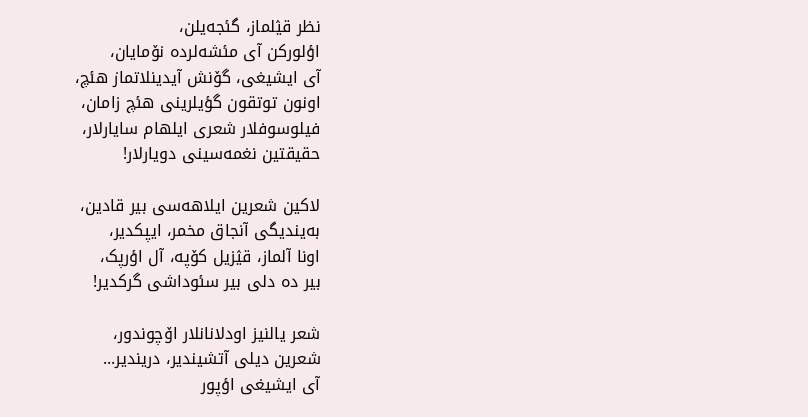نظر قؽلماز، گئجه‌یلن،
اؤلورکن آی مئشه‌لرده نۆمایان،
آی ایشیغی، گۆنش آیدینلاتماز هئچ،
اونون توتقون گؤیلرینی هئچ زامان،
فیلوسوفلار شعری ایلهام سایارلار،
حقیقتین نغمه‌سینی دویارلار!

لاکین شعرین ایلاهه‌سی بیر قادین،
به‌یندیگی آنجاق مخمر، ایپکدیر،
اونا آلماز، قؽزیل کۆپه، آل اؤرپک،
بیر ده دلی بیر سئوداشی گرکدیر!

شعر یالنیز اودلانانلار اۆچوندور،
شعرین دیلی آتشیندیر، دریندیر...
آی ایشیغی اؤپور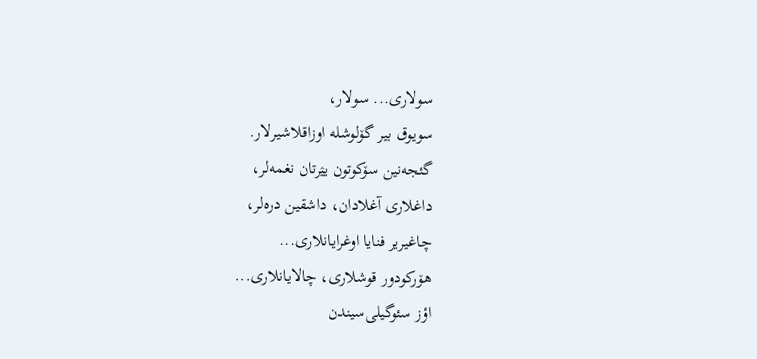سولاری... سولار،
سویوق بیر گۆلوشله اوزاقلاشیرلار.
گئجه‌نین سۆکوتون یؽرتان نغمه‌لر،
داغلاری آغلادان، داشقین دره‌لر،
چاغیریر فنایا اوغرایانلاری...
هۆرکودور قوشلاری، چالایانلاری...
اؤز سئوگیلی‌سیندن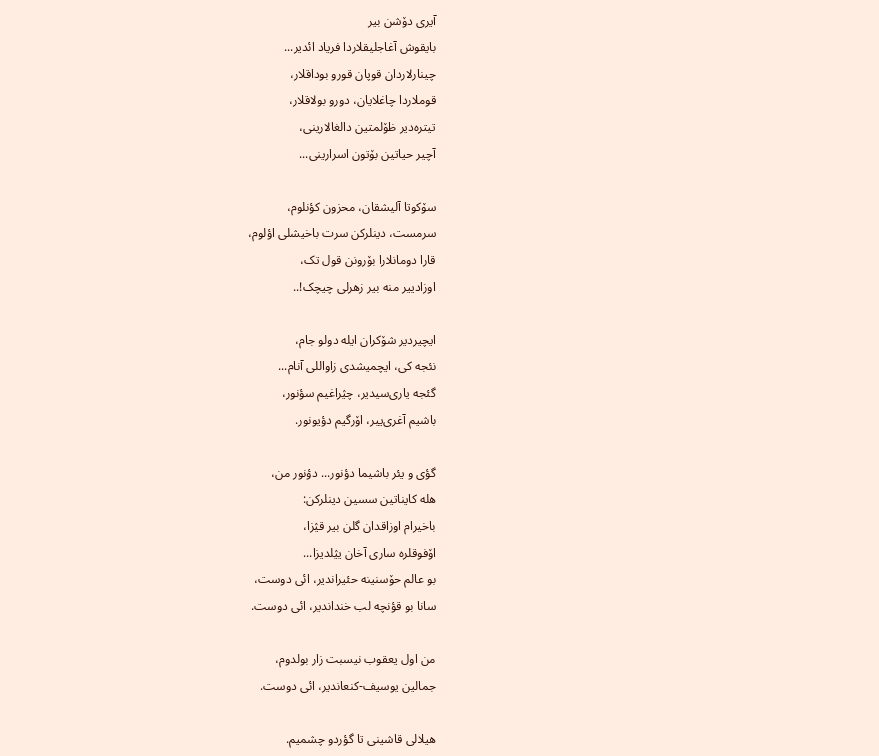آیری دۆشن بیر
بایقوش آغاجلیقلاردا فریاد ائدیر...
چینارلاردان قوپان قورو بوداقلار،
قوملاردا چاغلایان، دورو بولاقلار،
تیتره‌دیر ظۆلمتین دالغالارینی،
آچیر حیاتین بۆتون اسرارینی...

سۆکوتا آلیشقان، محزون کؤنلوم،
سرمست، دینلرکن سرت باخیشلی اؤلوم،
قارا دومانلارا بۆرونن قول تک،
اوزادییر منه بیر زهرلی چیچک!..

ایچیردیر شۆکران ایله دولو جام،
نئجه کی، ایچمیشدی زاواللی آنام...
گئجه یاری‌سیدیر، چؽراغیم سؤنور،
باشیم آغری‌ییر، اۆرگیم دؤیونور.

گؤی و یئر باشیما دؤنور... دؤنور من،
هله کایناتین سسین دینلرکن:
باخیرام اوزاقدان گلن بیر قؽزا،
اۆفوقلره ساری آخان یؽلدیزا...
بو عالم حۆسنینه حئیراندیر، ائی دوست،
سانا بو قؤنچه لب خنداندیر، ائی دوست.

من اول یعقوب نیسبت زار بولدوم،
جمالین یوسیف-کنعاندیر، ائی دوست.

هیلالی قاشینی تا گؤردو چشمیم.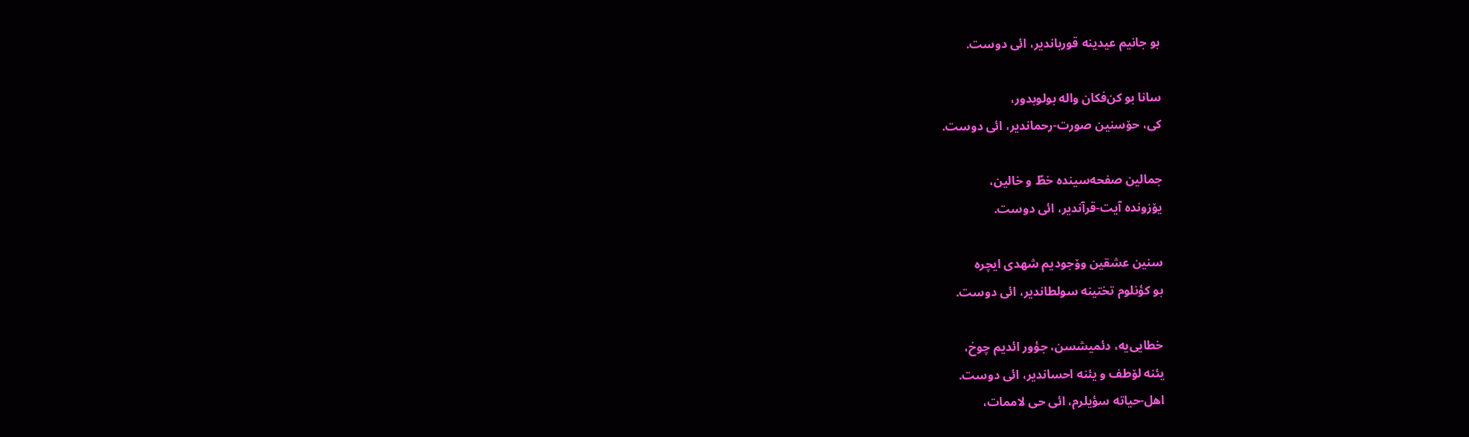بو جانیم عیدینه قورباندیر، ائی دوست.

سانا بو کن‌فکان واله بولوبدور،
کی، حۆسنین صورت-رحماندیر، ائی دوست.

جمالین صفحه‌سینده خطّ و خالین،
یۆزونده آیت-قرآندیر، ائی دوست.

سنین عشقین وۆجودیم شهدی ایچره
بو کؤنلوم تختینه سولطاندیر، ائی دوست.

خطایی‌یه، دئمیشسن، جؤور ائدیم چوخ،
یئنه لۆطف و یئنه احساندیر، ائی دوست.
اهل-حیاته سؤیلرم، ائی حی لاممات،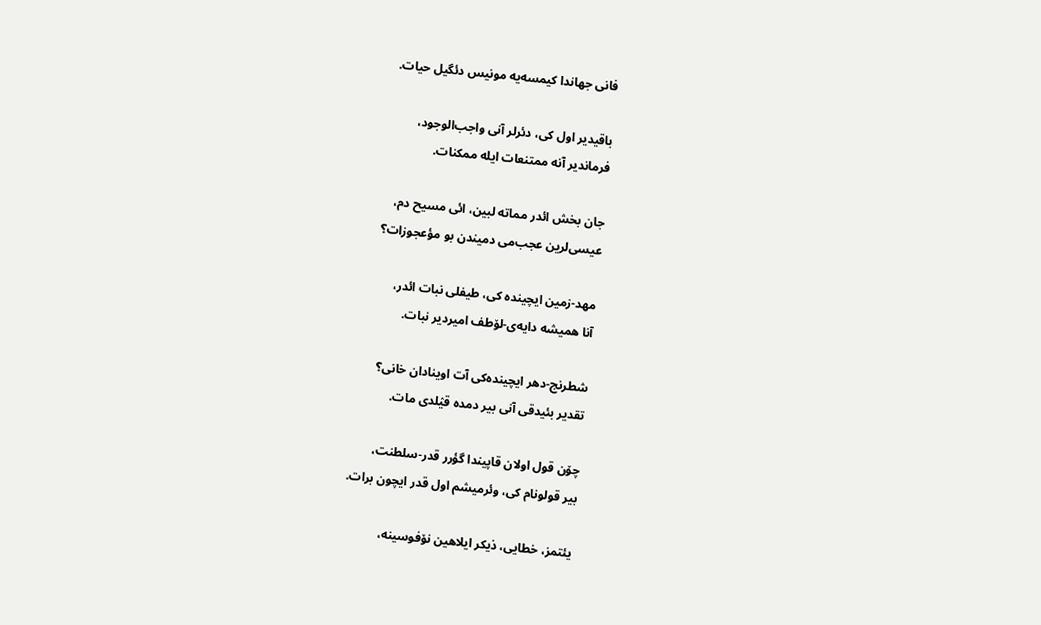فانی جهاندا کیمسه‌یه مونیس دئگیل حیات.

باقیدیر اول کی، دئرلر آنی واجب‌الوجود،
فرماندیر آنه ممتنعات ایله ممکنات.

جان بخش ائدر مماته لبین، ائی مسیح دم،
عیسی‌لرین عجب‌می دمیندن بو مؤعجوزات؟

مهد-زمین ایچینده کی، طیفلی نبات ائدر،
آنا همیشه دایه‌ی-لۆطف امیردیر نبات.

شطرنج-دهر ایچینده‌کی آت اوینادان خانی؟
تقدیر بئیدقی آنی بیر دمده قؽلدی مات.

چۆن قول اولان قاپیندا گؤرر قدر-سلطنت،
بیر قولونام کی، وئرمیشم اول قدر ایچون برات.

یئتمز، خطایی، ذیکر ایلاهین نۆفوسینه،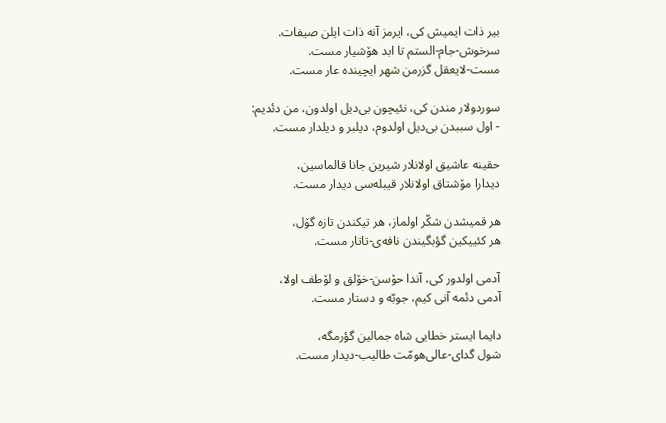بیر ذات ایمیش کی، ایرمز آنه ذات ایلن صیفات.
سرخوش-جام-الستم تا ابد هۆشیار مست.
مست-لایعقل گزرمن شهر ایچینده عار مست.

سوردولار مندن کی، نئیچون بی‌دیل اولدون، من دئدیم:
- اول سببدن بی‌دیل اولدوم، دیلبر و دیلدار مست.

حقینه عاشیق اولانلار شیرین جانا قالماسین،
دیدارا مۆشتاق اولانلار قیبله‌سی دیدار مست.

هر قمیشدن شکّر اولماز، هر تیکندن تازه گۆل،
هر کئییکین گؤبگیندن نافه‌ی-تاتار مست.

آدمی اولدور کی، آندا حۆسن-خۆلق و لۆطف اولا،
آدمی دئمه آنی کیم، جوبّه و دستار مست.

دایما ایستر خطایی شاه جمالین گؤرمگه،
شول گدای-عالی‌هومّت طالیب-دیدار مست.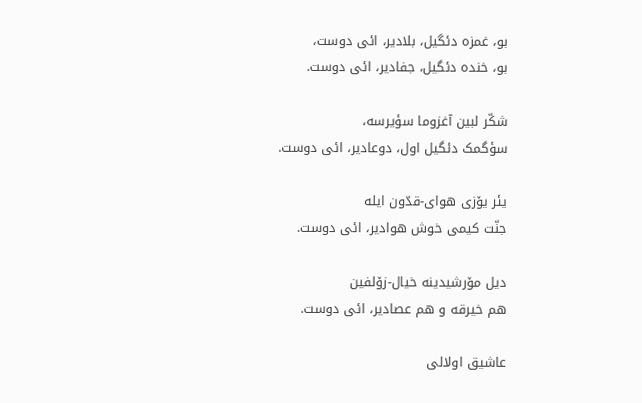بو، غمزه دئگیل، بلادیر، ائی دوست،
بو، خنده دئگیل، جفادیر، ائی دوست.

شکّر لبین آغزوما سؤیرسه،
سؤگمک دئگیل اول، دوعادیر، ائی دوست.

یئر یۆزی هوای-قدّون ایله
جنّت کیمی خوش هوادیر، ائی دوست.

دیل مۆرشیدینه خیال-زۆلفین
هم خیرقه و هم عصادیر، ائی دوست.

عاشیق اولالی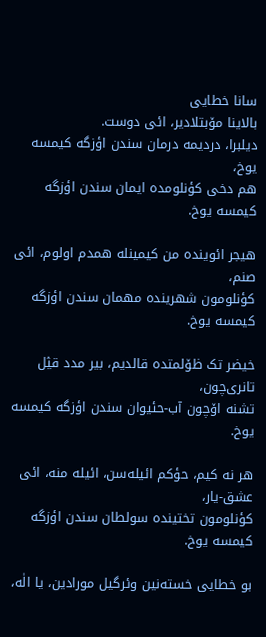سانا خطایی
بالاینا مۆبتلادیر، ائی دوست.
دیلبرا، دردیمه درمان سندن اؤزگه کیمسه یوخ،
هم دخی کؤنلومده ایمان سندن اؤزگه کیمسه یوخ.

هیجر ائوینده من کیمینله همدم اولوم، ائی صنم،
کؤنلومون شهرینده مهمان سندن اؤزگه کیمسه یوخ.

خیضر تک ظۆلمتده قالدیم، بیر مدد قؽل تانری‌چون،
تشنه اۆچون آب-حئیوان سندن اؤزگه کیمسه یوخ.

هر نه کیم، حؤکم ائیله‌سن، ائیله منه، ائی عشق-یار،
کؤنلومون تختینده سولطان سندن اؤزگه کیمسه یوخ.

بو خطایی خسته‌نین وئرگیل مورادین، یا الٰه،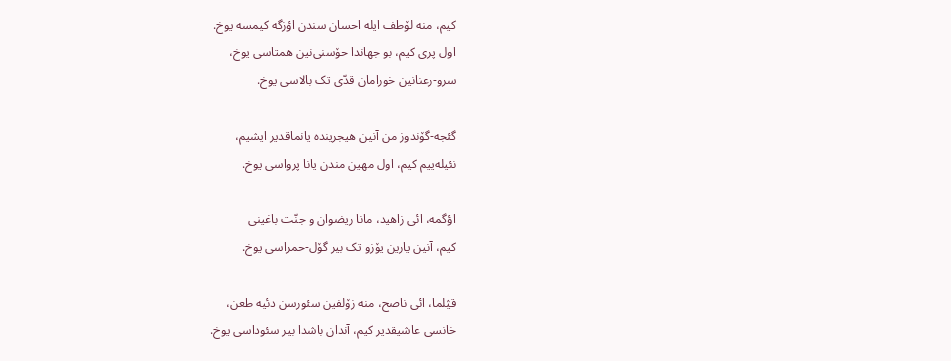کیم، منه لۆطف ایله احسان سندن اؤزگه کیمسه یوخ.
اول پری کیم، بو جهاندا حۆسنی‌نین همتاسی یوخ،
سرو-رعنانین خورامان قدّی تک بالاسی یوخ.

گئجه-گۆندوز من آنین هیجرینده یانماقدیر ایشیم،
نئیله‌ییم کیم، اول مهین مندن یانا پرواسی یوخ.

اؤگمه، ائی زاهید، مانا ریضوان و جنّت باغینی
کیم، آنین یارین یۆزو تک بیر گۆل-حمراسی یوخ.

قؽلما، ائی ناصح، منه زۆلفین سئورسن دئیه طعن،
خانسی عاشیقدیر کیم، آندان باشدا بیر سئوداسی یوخ.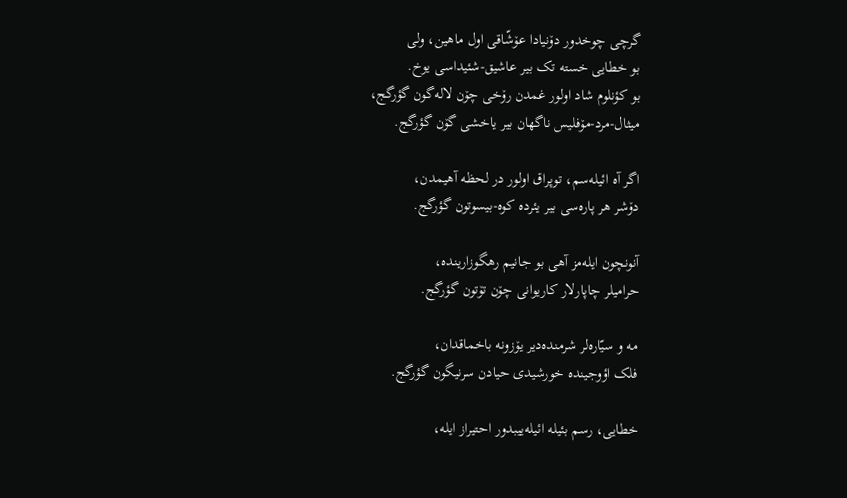گرچی چوخدور دۆنیادا عۆشّاقی اول ماهین، ولی
بو خطایی خسته تک بیر عاشیق-شئیداسی یوخ.
بو کؤنلوم شاد اولور غمدن رۆخی چۆن لاله‌گون گؤرگج،
میثال-مرد-مۆفلیس ناگهان بیر یاخشی گۆن گؤرگج.

اگر آه ائیله‌سم، توپراق اولور در لحظه آهیمدن،
دۆشر هر پاره‌سی بیر یئرده کوه-بیسوتون گؤرگج.

آنونچون ایله‌مز آهی بو جانیم رهگوزارینده،
حرامیلر چاپارلار کاریوانی چۆن تۆتون گؤرگج.

مه و سیّاره‌لر شرمنده‌دیر یۆزونه باخماقدان،
فلک اؤوجینده خورشیدی حیادن سرنیگون گؤرگج.

خطایی، رسم بئیله ائیله‌ییبدور احتیراز ایله،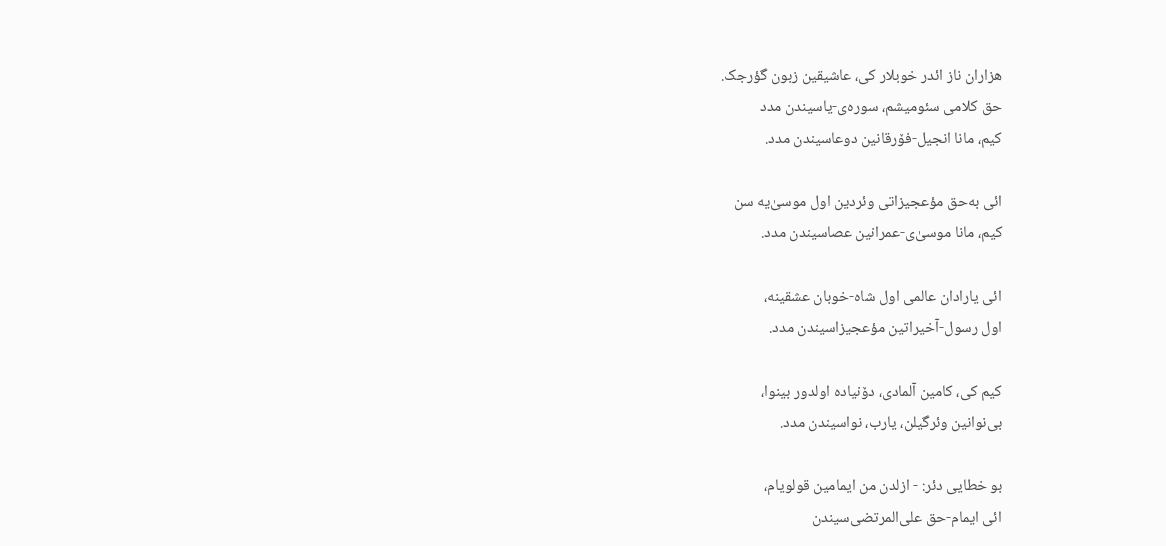هزاران ناز ائدر خوبلار کی، عاشیقین زبون گؤرجک.
حق کلامی سئومیشم، سوره‌ی-یاسیندن مدد
کیم، مانا انجیل-فۆرقانین دوعاسیندن مدد.

ائی به‌حق مؤعجیزاتی وئردین اول موسیٰ‌یه سن
کیم، مانا موسیٰ‌ی-عمرانین عصاسیندن مدد.

ائی یارادان عالمی اول شاه-خوبان عشقینه،
اول رسول-آخیراتین مؤعجیزاسیندن مدد.

کیم کی، کامین آلمادی، دۆنیاده اولدور بینوا،
بی‌نوانین وئرگیلن، یارب، نواسیندن مدد.

بو خطایی دئر: - ازلدن من ایمامین قولویام،
ائی ایمام-حق علی‌المرتضی‌سیندن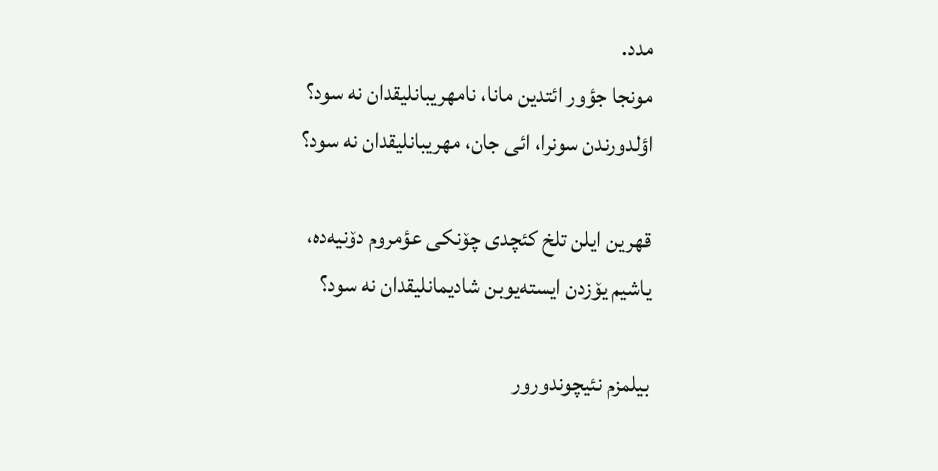مدد.
مونجا جؤور ائتدین مانا، نامهریبانلیقدان نه سود؟
اؤلدورندن سونرا، ائی جان، مهریبانلیقدان نه سود؟

قهرین ایلن تلخ کئچدی چۆنکی عؤمروم دۆنیه‌ده،
یاشیم یۆزدن ایسته‌یوبن شادیمانلیقدان نه سود؟

بیلمزم نئیچوندورور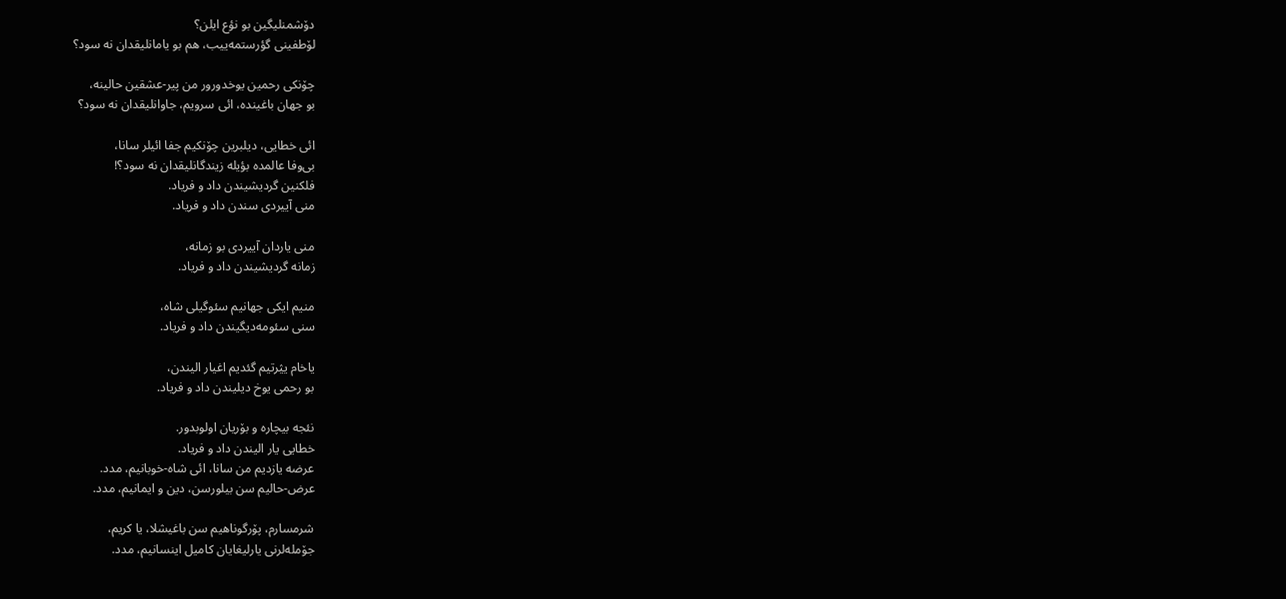دۆشمنلیگین بو نؤع ایلن؟
لۆطفینی گؤرستمه‌ییب، هم بو یامانلیقدان نه سود؟

چۆنکی رحمین یوخدورور من پیر-عشقین حالینه،
بو جهان باغینده، ائی سرویم، جاوانلیقدان نه سود؟

ائی خطایی، دیلبرین چۆنکیم جفا ائیلر سانا،
بی‌وفا عالمده بؤیله زیندگانلیقدان نه سود؟!
فلکنین گردیشیندن داد و فریاد.
منی آییردی سندن داد و فریاد.

منی یاردان آییردی بو زمانه،
زمانه گردیشیندن داد و فریاد.

منیم ایکی جهانیم سئوگیلی شاه،
سنی سئومه‌دیگیندن داد و فریاد.

یاخام یؽرتیم گئدیم اغیار الیندن،
بو رحمی یوخ دیلیندن داد و فریاد.

نئجه بیچاره و بۆریان اولوبدور.
خطایی یار الیندن داد و فریاد.
عرضه یازدیم من سانا، ائی شاه-خوبانیم، مدد.
عرض-حالیم سن بیلورسن، دین و ایمانیم، مدد.

شرمسارم، پۆرگوناهیم سن باغیشلا، یا کریم،
ج‍ۆمله‌لرنی یارلیغایان کامیل اینسانیم، مدد.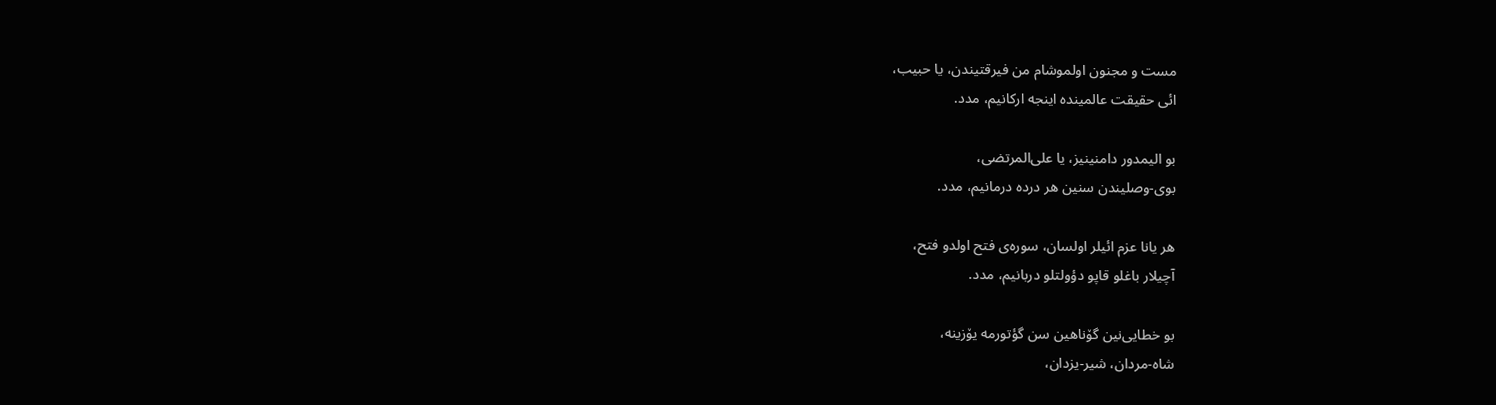مست و مجنون اولموشام من فیرقتیندن، یا حبیب،
ائی حقیقت عالمینده اینجه ارکانیم، مدد.

بو الیمدور دامنینیز، یا علی‌المرتضی،
بوی-وصلیندن سنین هر درده درمانیم، مدد.

هر یانا عزم ائیلر اولسان، سوره‌ی فتح اولدو فتح،
آچیلار باغلو قاپو دؤولتلو دربانیم، مدد.

بو خطایی‌نین گۆناهین سن گؤتورمه یۆزینه،
شاه-مردان، شیر-یزدان،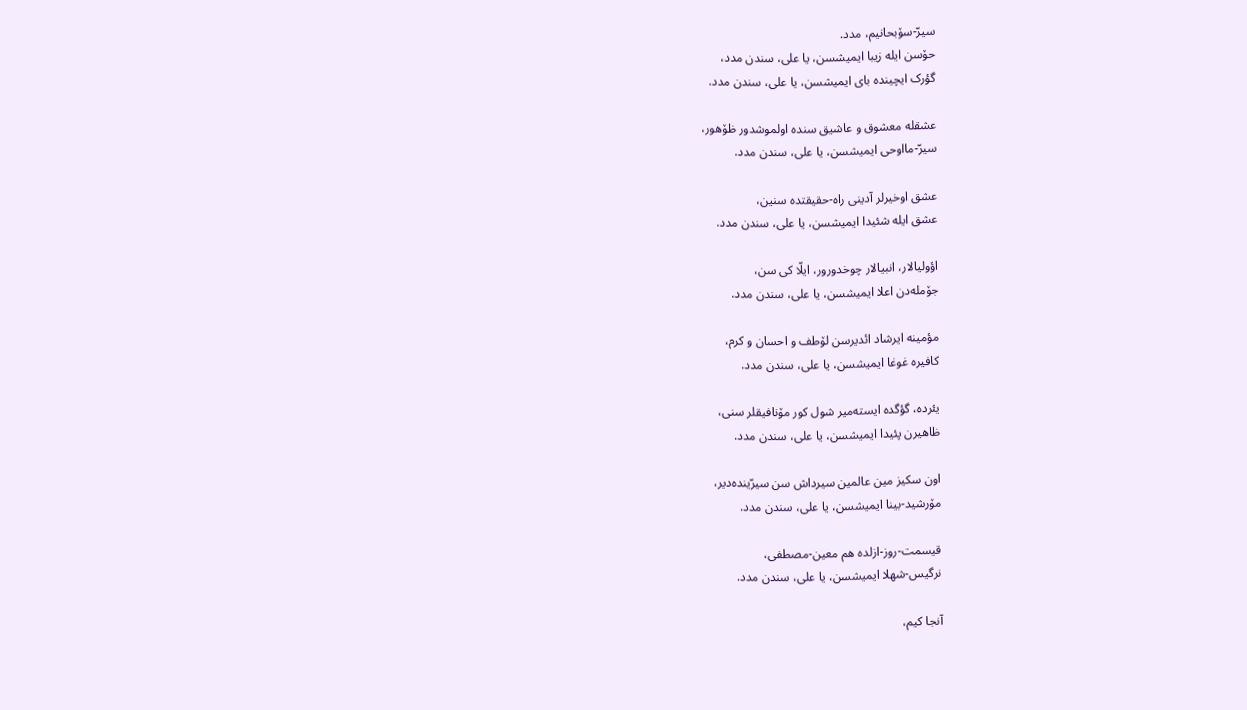سیرّ-سۆبحانیم، مدد.
حۆسن ایله زیبا ایمیشسن، یا علی، سندن مدد،
گؤرک ایچینده بای ایمیشسن، یا علی، سندن مدد.

عشقله معشوق و عاشیق سنده اولموشدور ظۆهور،
سیرّ-مااوحی ایمیشسن، یا علی، سندن مدد.

عشق اوخیرلر آدینی راه-حقیقتده سنین،
عشق ایله شئیدا ایمیشسن، یا علی، سندن مدد.

اؤولیالار، انبیالار چوخدورور، ایلّا کی سن،
ج‍ۆمله‌دن اعلا ایمیشسن، یا علی، سندن مدد.

مؤمینه ایرشاد ائدیرسن لۆطف و احسان و کرم،
کافیره غوغا ایمیشسن، یا علی، سندن مدد.

یئرده، گؤگده ایسته‌میر شول کور مۆنافیقلر سنی،
ظاهیرن پئیدا ایمیشسن، یا علی، سندن مدد.

اون سکیز مین عالمین سیرداش سن سیرّینده‌دیر،
مۆرشید-بینا ایمیشسن، یا علی، سندن مدد.

قیسمت-روز-ازلده هم معین-مصطفی،
نرگیس-شهلا ایمیشسن، یا علی، سندن مدد.

آنجا کیم،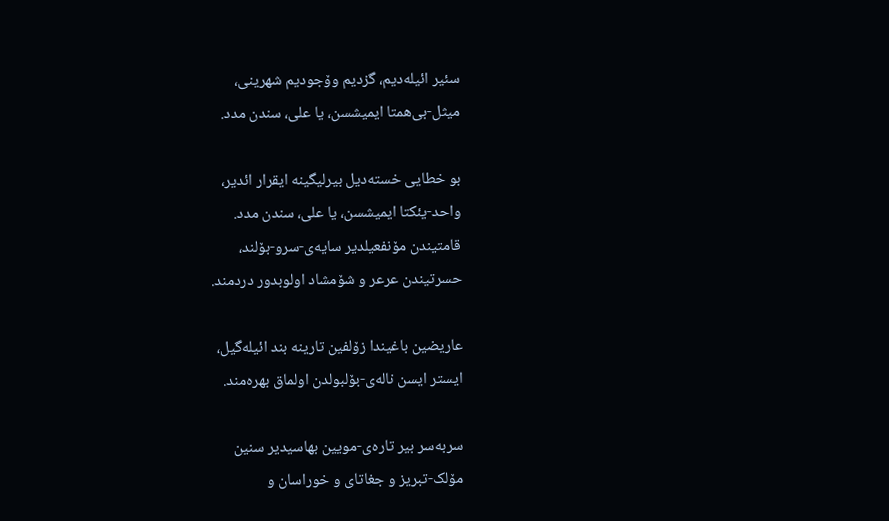سئیر ائیله‌دیم، گزدیم وۆجودیم شهرینی،
میثل-بی‌همتا ایمیشسن، یا علی، سندن مدد.

بو خطایی خسته‌دیل بیرلیگینه ایقرار ائدیر،
واحد-یئکتا ایمیشسن، یا علی، سندن مدد.
قامتیندن مۆنفعیلدیر سایه‌ی-سرو-بۆلند،
حسرتیندن عرعر و شۆمشاد اولوبدور دردمند.

عاریضین باغیندا زۆلفین تارینه بند ائیله‌گیل،
ایستر ایسن ناله‌ی-بۆلبولدن اولماق بهره‌مند.

سربه‌سر بیر تاره‌ی-مویین بهاسیدیر سنین
مۆلک-تبریز و جغاتای و خوراسان و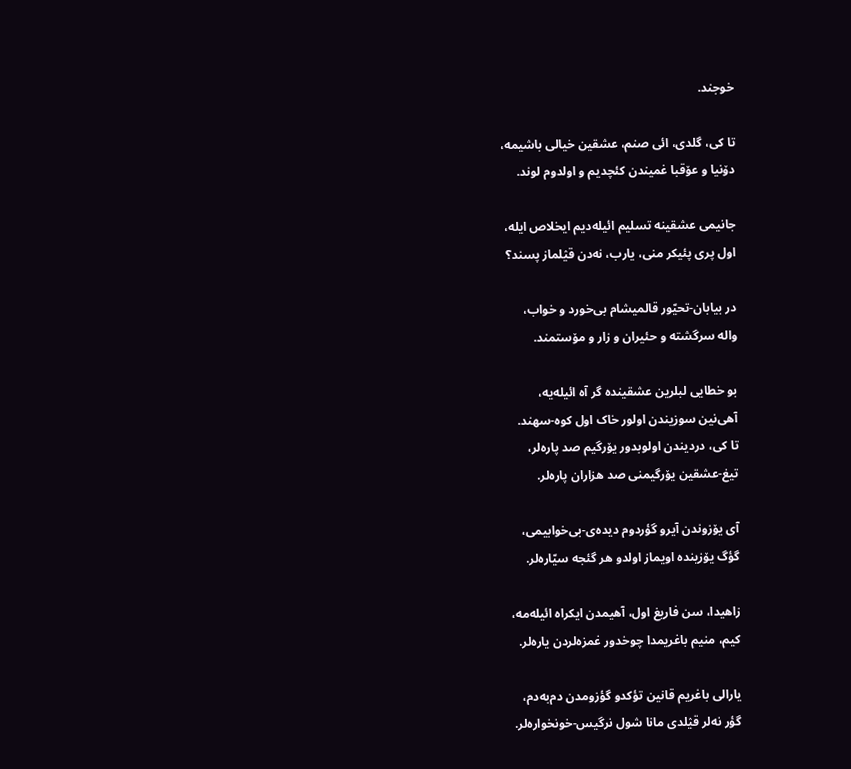خوجند.

تا کی، گلدی، ائی صنم، عشقین خیالی باشیمه،
دۆنیا و عۆقبا غمیندن کئچدیم و اولدوم لوند.

جانیمی عشقینه تسلیم ائیله‌دیم ایخلاص ایله،
اول پری پئیکر منی، یارب، نه‌دن قؽلماز پسند؟

در بیابان-تحیّور قالمیشام بی‌خورد و خواب،
واله‌ سرگشته و حئیران و زار و مۆستمند.

بو خطایی لبلرین عشقینده گر آه ائیله‌یه،
آهی‌نین سوزیندن اولور خاک اول کوه-سهند.
تا کی، دردیندن اولوبدور یۆرگیم صد پاره‌لر،
تیغ-عشقین یۆرگیمنی صد هزاران پاره‌لر.

آی یۆزوندن آیرو گؤردوم دیده‌ی-بی‌خوابیمی،
گؤگ یۆزینده اویماز اولدو هر گئجه سیّاره‌لر.

زاهیدا، سن فاریغ اول، آهیمدن ایکراه ائیله‌مه،
کیم، منیم باغریمدا چوخدور غمزه‌لردن یاره‌لر.

یارالی باغریم قانین تؤکدو گؤزومدن دم‌به‌دم،
گؤر نه‌لر قؽلدی مانا شول نرگیس-خونخواره‌لر.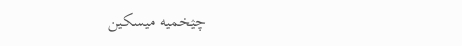چؽخمیه میسکین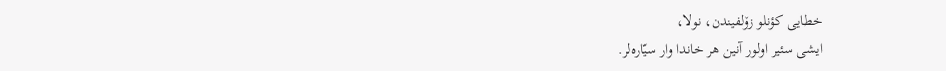خطایی کؤنلو زۆلفیندن، نولا،
ایشی سئیر اولور آنین هر خاندا وار سیّاره‌لر.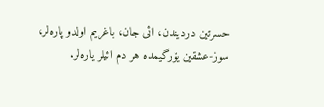حسرتین دردیندن، ائی جان، باغریم اولدو پاره‌لر،
سوز-عشقین یۆرگیمده هر دم ائیلر یاره‌لر.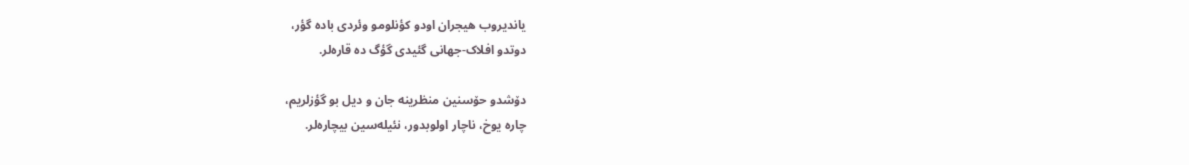یاندیروب هیجران اودو کؤنلومو وئردی باده گؤر،
دوتدو افلاک-جهانی گئیدی گؤگ ده قاره‌لر.

دۆشدو حۆسنین منظرینه جان و دیل بو گؤزلریم،
چاره یوخ، ناچار اولوبدور، نئیله‌سین بیچاره‌لر.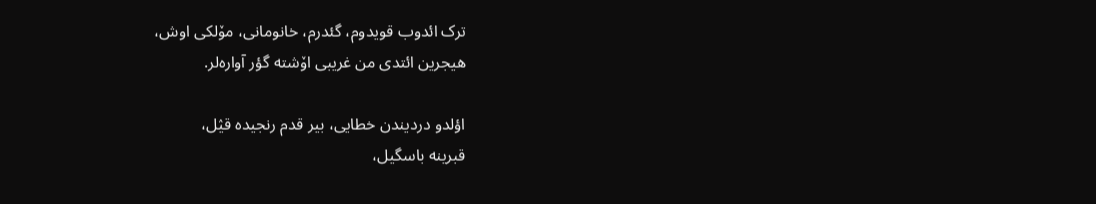ترک ائدوب قویدوم، گئدرم، خانومانی، مۆلکی اوش،
هیجرین ائتدی من غریبی اۆشته گؤر آواره‌لر.

اؤلدو دردیندن خطایی، بیر قدم رنجیده قؽل،
قبرینه باسگیل،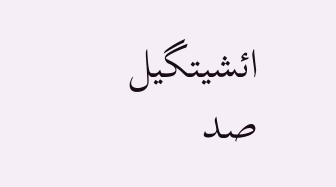ائشیتگیل صد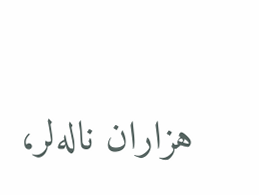هزاران ناله‌لر،